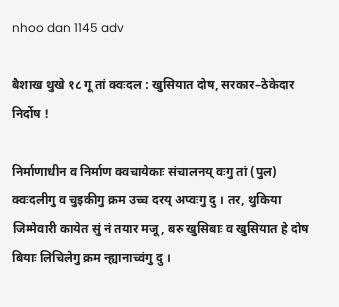nhoo dan 1145 adv

बैशाख थुखे १८ गू तां क्वःदल : खुसियात दोष, सरकार–ठेकेदार निर्दोष !

निर्माणाधीन व निर्माण क्वचायेकाः संचालनय् वःगु तां (पुल) क्वःदलीगु व चुइकीगु क्रम उच्च दरय् अप्वःगु दु । तर, थुकिया जिम्मेवारी कायेत सुं नं तयार मजू, बरु खुसिबाः व खुसियात हे दोष बियाः लिचिलेगु क्रम न्ह्यानाच्वंगु दु ।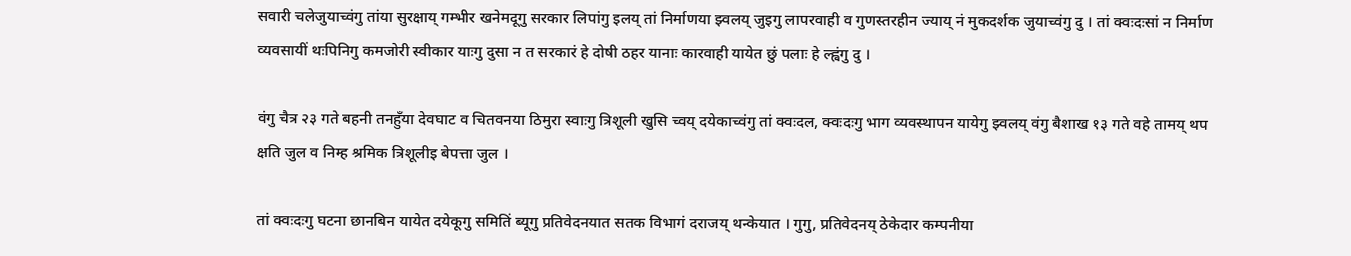सवारी चलेजुयाच्वंगु तांया सुरक्षाय् गम्भीर खनेमदूगु सरकार लिपांगु इलय् तां निर्माणया झ्वलय् जुइगु लापरवाही व गुणस्तरहीन ज्याय् नं मुकदर्शक जुयाच्वंगु दु । तां क्वःदःसां न निर्माण व्यवसायीं थःपिनिगु कमजोरी स्वीकार याःगु दुसा न त सरकारं हे दोषी ठहर यानाः कारवाही यायेत छुं पलाः हे ल्ह्वंगु दु ।

वंगु चैत्र २३ गते बहनी तनहुँया देवघाट व चितवनया ठिमुरा स्वाःगु त्रिशूली खुसि च्वय् दयेकाच्वंगु तां क्वःदल, क्वःदःगु भाग व्यवस्थापन यायेगु झ्वलय् वंगु बैशाख १३ गते वहे तामय् थप क्षति जुल व निम्ह श्रमिक त्रिशूलीइ बेपत्ता जुल ।

तां क्वःदःगु घटना छानबिन यायेत दयेकूगु समितिं ब्यूगु प्रतिवेदनयात सतक विभागं दराजय् थन्केयात । गुगु, प्रतिवेदनय् ठेकेदार कम्पनीया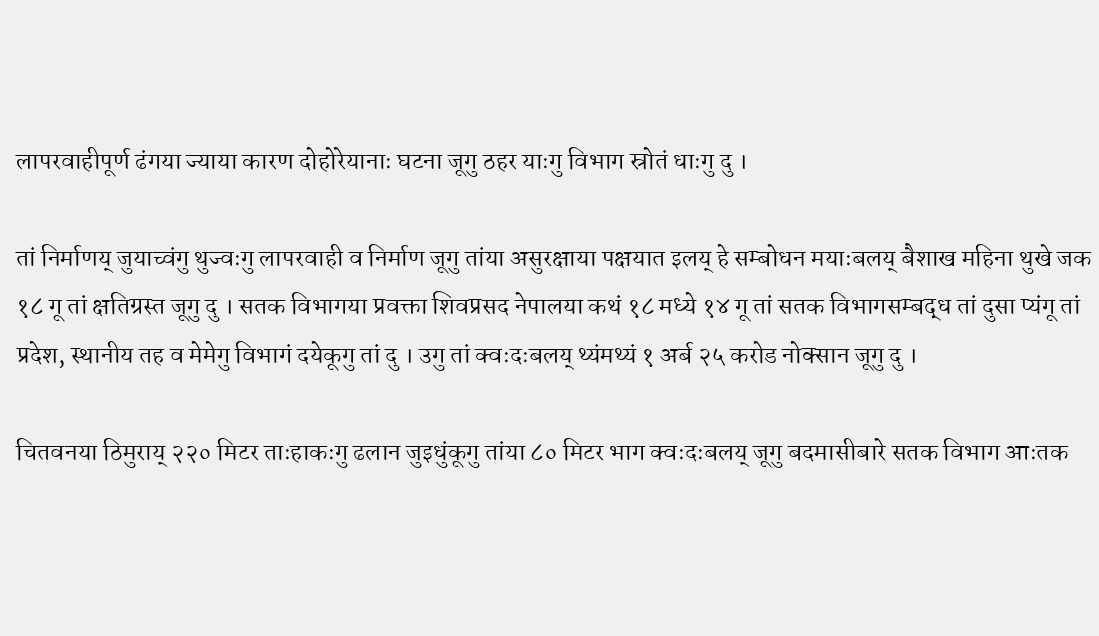लापरवाहीपूर्ण ढंगया ज्याया कारण दोहोरेयानाः घटना जूगु ठहर याःगु विभाग स्रोतं धाःगु दु ।

तां निर्माणय् जुयाच्वंगु थुज्वःगु लापरवाही व निर्माण जूगु तांया असुरक्षाया पक्षयात इलय् हे सम्बोधन मयाःबलय् बैशाख महिना थुखे जक १८ गू तां क्षतिग्रस्त जूगु दु । सतक विभागया प्रवक्ता शिवप्रसद नेपालया कथं १८ मध्ये १४ गू तां सतक विभागसम्बद्ध तां दुसा प्यंगू तां प्रदेश, स्थानीय तह व मेमेगु विभागं दयेकूगु तां दु । उगु तां क्वःदःबलय् थ्यंमथ्यं १ अर्ब २५ करोड नोक्सान जूगु दु ।

चितवनया ठिमुराय् २२० मिटर ताःहाकःगु ढलान जुइधुंकूगु तांया ८० मिटर भाग क्वःदःबलय् जूगु बदमासीबारे सतक विभाग आःतक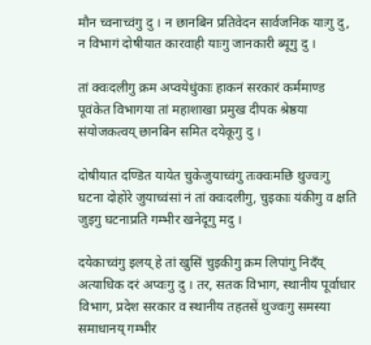मौन च्वनाच्वंगु दु । न छानबिन प्रतिवेदन सार्वजनिक याःगु दु, न विभागं दोषीयात कारवाही याःगु जानकारी ब्यूगु दु ।

तां क्वःदलीगु क्रम अप्वयेधुंकाः हाकनं सरकारं कर्ममाण्ड पूवंकेत विभागया तां महाशाखा प्रमुख दीपक श्रेष्ठया संयोजकत्वय् छानबिन समित दयेकूगु दु ।

दोषीयात दण्डित यायेत चुकेजुयाच्वंगु तःक्वःमछि थुज्वःगु घटना दोहोरे जुयाच्वंसां नं तां क्वःदलीगु, चुइकाः यंकीगु व क्षति जुइगु घटनाप्रति गम्भीर खनेदूगु मदु ।

दयेकाच्वंगु इलय् हे तां खुसिं चुइकीगु क्रम लिपांगु निदँय् अत्याधिक दरं अप्वःगु दु । तर, सतक विभाग, स्थानीय पूर्वाधार विभाग, प्रदेश सरकार व स्थानीय तहतसें थुज्वःगु समस्या समाधानय् गम्भीर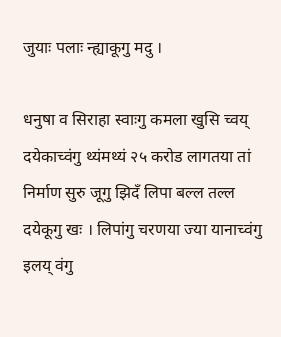जुयाः पलाः न्ह्याकूगु मदु ।

धनुषा व सिराहा स्वाःगु कमला खुसि च्वय् दयेकाच्वंगु थ्यंमथ्यं २५ करोड लागतया तां निर्माण सुरु जूगु झिदँ लिपा बल्ल तल्ल दयेकूगु खः । लिपांगु चरणया ज्या यानाच्वंगु इलय् वंगु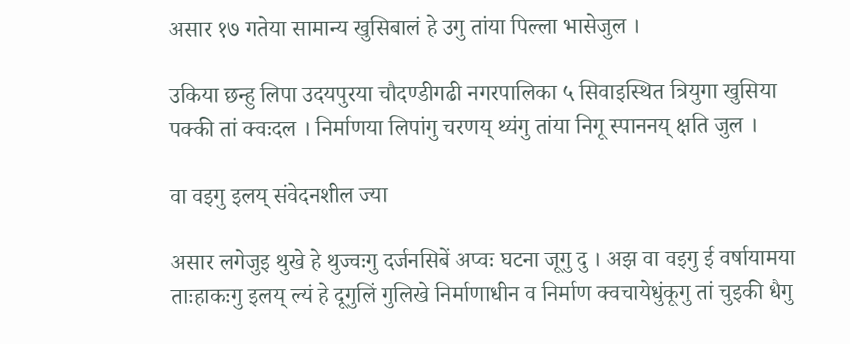असार १७ गतेया सामान्य खुसिबालं हे उगु तांया पिल्ला भासेजुल ।

उकिया छन्हु लिपा उदयपुरया चौदण्डीगढी नगरपालिका ५ सिवाइस्थित त्रियुगा खुसिया पक्की तां क्वःदल । निर्माणया लिपांगु चरणय् थ्यंगु तांया निगू स्पाननय् क्षति जुल ।

वा वइगु इलय् संवेदनशील ज्या

असार लगेजुइ थुखे हे थुज्वःगु दर्जनसिबें अप्वः घटना जूगु दु । अझ वा वइगु ई वर्षायामया ताःहाकःगु इलय् ल्यं हे दूगुलिं गुलिखे निर्माणाधीन व निर्माण क्वचायेधुंकूगु तां चुइकी धैगु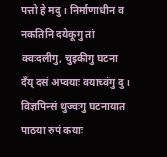पत्तो हे मदु । निर्माणाधीन व नकतिनि दयेकूगु तां क्वःदलीगु, चुइकीगु घटना दँय् दसं अप्वयाः वयाच्वंगु दु । विज्ञपिन्सं थुज्वःगु घटनायात पाठया रुपं कयाः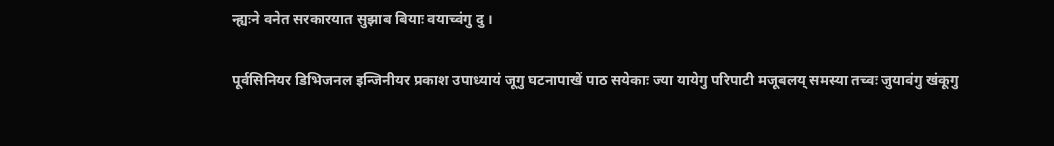न्ह्यःने वनेत सरकारयात सुझाब बियाः वयाच्वंगु दु ।

पूर्वसिनियर डिभिजनल इन्जिनीयर प्रकाश उपाध्यायं जूगु घटनापाखें पाठ सयेकाः ज्या यायेगु परिपाटी मजूबलय् समस्या तच्वः जुयावंगु खंकूगु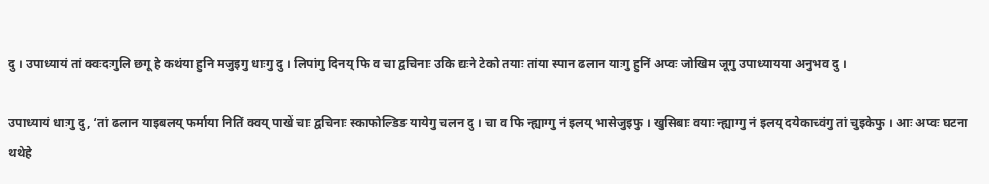दु । उपाध्यायं तां क्वःदःगुलि छगू हे कथंया हुनि मजुइगु धाःगु दु । लिपांगु दिनय् फि व चा द्वचिनाः उकि द्यःने टेको तयाः तांया स्पान ढलान याःगु हुनिं अप्वः जोखिम जूगु उपाध्यायया अनुभव दु ।

उपाध्यायं धाःगु दु, ‘तां ढलान याइबलय् फर्माया नितिं क्वय् पाखें चाः द्वचिनाः स्काफोल्डिङ यायेगु चलन दु । चा व फि न्ह्याग्गु नं इलय् भासेजुइफु । खुसिबाः वयाः न्ह्याग्गु नं इलय् दयेकाच्वंगु तां चुइकेफु । आः अप्वः घटना थथेहे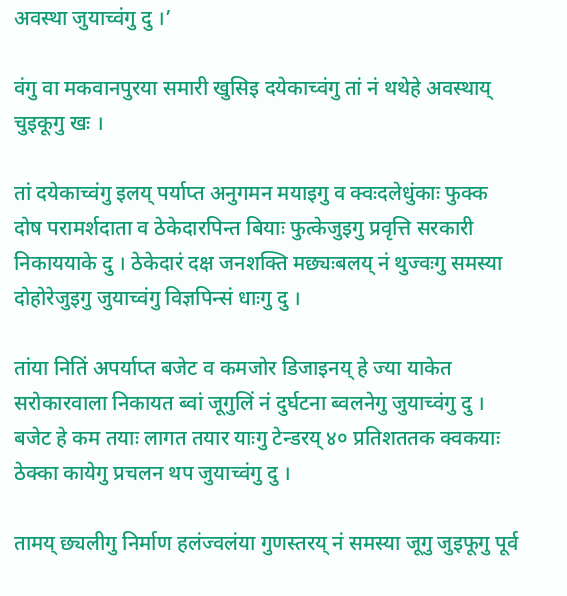अवस्था जुयाच्वंगु दु ।’

वंगु वा मकवानपुरया समारी खुसिइ दयेकाच्वंगु तां नं थथेहे अवस्थाय् चुइकूगु खः ।

तां दयेकाच्वंगु इलय् पर्याप्त अनुगमन मयाइगु व क्वःदलेधुंकाः फुक्क दोष परामर्शदाता व ठेकेदारपिन्त बियाः फुत्केजुइगु प्रवृत्ति सरकारी निकाययाके दु । ठेकेदारं दक्ष जनशक्ति मछ्यःबलय् नं थुज्वःगु समस्या दोहोरेजुइगु जुयाच्वंगु विज्ञपिन्सं धाःगु दु ।

तांया नितिं अपर्याप्त बजेट व कमजोर डिजाइनय् हे ज्या याकेत सरोकारवाला निकायत ब्वां जूगुलिं नं दुर्घटना ब्वलनेगु जुयाच्वंगु दु । बजेट हे कम तयाः लागत तयार याःगु टेन्डरय् ४० प्रतिशततक क्वकयाः ठेक्का कायेगु प्रचलन थप जुयाच्वंगु दु ।

तामय् छ्यलीगु निर्माण हलंज्वलंया गुणस्तरय् नं समस्या जूगु जुइफूगु पूर्व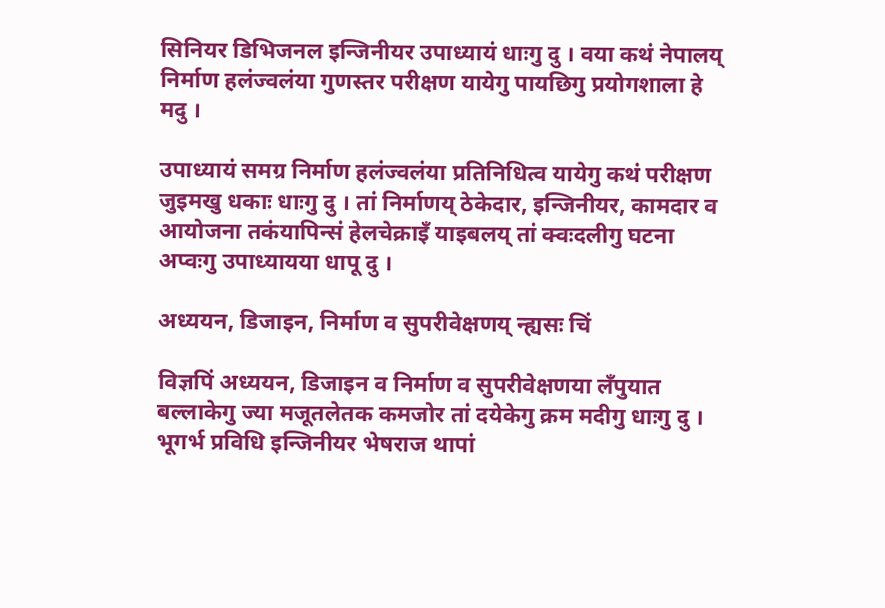सिनियर डिभिजनल इन्जिनीयर उपाध्यायं धाःगु दु । वया कथं नेपालय् निर्माण हलंज्वलंया गुणस्तर परीक्षण यायेगु पायछिगु प्रयोगशाला हे मदु ।

उपाध्यायं समग्र निर्माण हलंज्वलंया प्रतिनिधित्व यायेगु कथं परीक्षण जुइमखु धकाः धाःगु दु । तां निर्माणय् ठेकेदार, इन्जिनीयर, कामदार व आयोजना तकंयापिन्सं हेलचेक्राइँ याइबलय् तां क्वःदलीगु घटना अप्वःगु उपाध्यायया धापू दु ।

अध्ययन, डिजाइन, निर्माण व सुपरीवेक्षणय् न्ह्यसः चिं

विज्ञपिं अध्ययन, डिजाइन व निर्माण व सुपरीवेक्षणया लँपुयात बल्लाकेगु ज्या मजूतलेतक कमजोर तां दयेकेगु क्रम मदीगु धाःगु दु । भूगर्भ प्रविधि इन्जिनीयर भेषराज थापां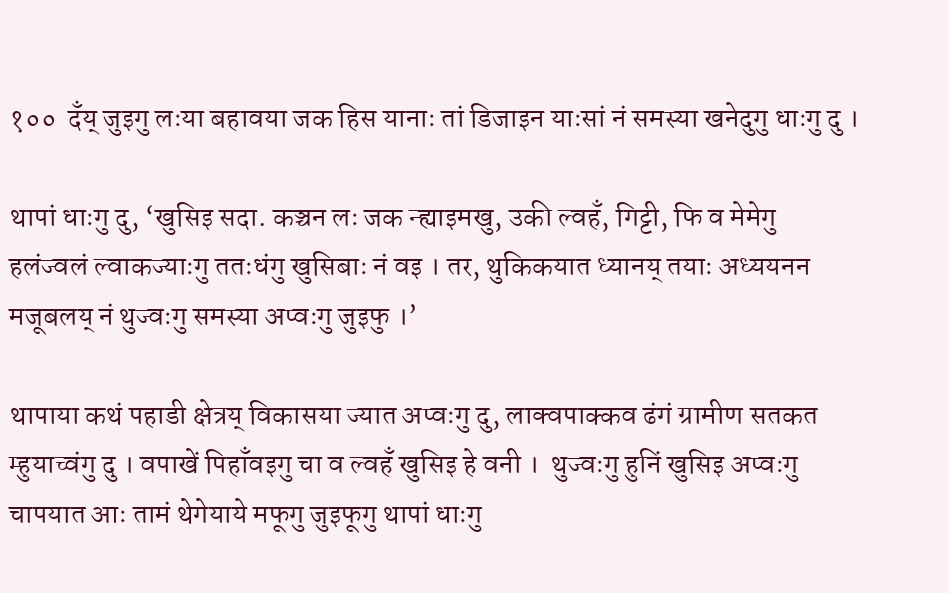१००  दँय् जुइगु लःया बहावया जक हिस यानाः तां डिजाइन याःसां नं समस्या खनेदुगु धाःगु दु ।

थापां धाःगु दु, ‘खुसिइ सदा. कञ्चन लः जक न्ह्याइमखु, उकी ल्वहँ, गिट्टी, फि व मेमेगु हलंज्वलं ल्वाकज्याःगु ततःधंगु खुसिबाः नं वइ । तर, थुकिकयात ध्यानय् तयाः अध्ययनन मजूबलय् नं थुज्वःगु समस्या अप्वःगु जुइफु ।’

थापाया कथं पहाडी क्षेत्रय् विकासया ज्यात अप्वःगु दु, लाक्वपाक्कव ढंगं ग्रामीण सतकत म्हुयाच्वंगु दु । वपाखें पिहाँवइगु चा व ल्वहँ खुसिइ हे वनी ।  थुज्वःगु हुनिं खुसिइ अप्वःगु चापयात आः तामं थेगेयाये मफूगु जुइफूगु थापां धाःगु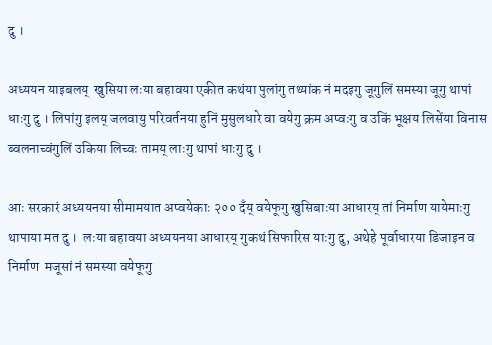दु ।

अध्ययन याइबलय्  खुसिया लःया बहावया एकीत कथंया पुलांगु तथ्यांक नं मदइगु जूगुलिं समस्या जूगु थापां धाःगु दु । लिपांगु इलय् जलवायु परिवर्तनया हुनिं मुसुलधारे वा वयेगु क्रम अप्वःगु व उकिं भूक्षय लिसेंया विनास ब्वलनाच्वंगुलिं उकिया लिच्वः तामय् लाःगु थापां धाःगु दु ।

आः सरकारं अध्ययनया सीमामयात अप्वयेकाः २०० दँय् वयेफूगु खुसिबाःया आधारय् तां निर्माण यायेमाःगु थापाया मत दु ।  लःया बहावया अध्ययनया आधारय् गुकथं सिफारिस याःगु दु, अथेहे पूर्वाधारया डिजाइन व निर्माण  मजूसां नं समस्या वयेफूगु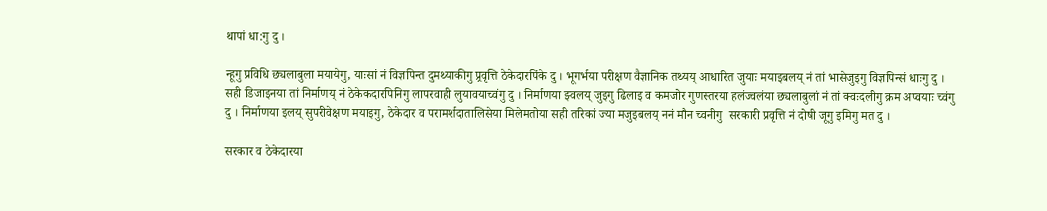थापां धा:गु दु ।

न्हूगु प्रविधि छ्यलाबुला मयायेगु, याःसां नं विज्ञपिन्त दुमथ्याकीगु प्र्रवृत्ति ठेकेदारपिंके दु । भूगर्भया परीक्षण वैज्ञानिक तथ्यय् आधारित जुयाः मयाइबलय् नं तां भासेजुइगु विज्ञपिन्सं धाःगु दु ।
सही डिजाइनया तां निर्माणय् नं ठेकेकदारपिनिगु लापरवाही लुयावयाच्वंगु दु । निर्माणया झ्वलय् जुइगु ढिलाइ व कमजोर गुणस्तरया हलंज्वलंया छ्यलाबुलां नं तां क्वःदलीगु क्रम अप्वयाः च्वंगु दु । निर्माणया इलय् सुपरीवेक्षण मयाइगु, ठेकेदार व परामर्शदातालिसेया मिलेमतोया सही तरिकां ज्या मजुइबलय् ननं मौन च्वनीगु  सरकारी प्रवृत्ति नं दोषी जूगु इमिगु मत दु ।

सरकार व ठेकेदारया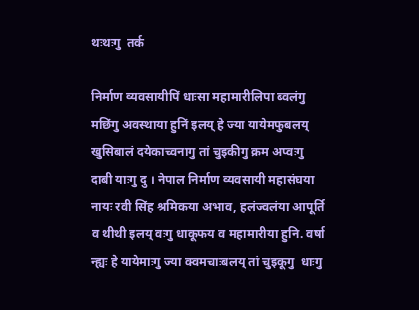थःथःगु  तर्क

निर्माण व्यवसायीपिं धाःसा महामारीलिपा ब्वलंगु मछिंगु अवस्थाया हुनिं इलय् हे ज्या यायेमफुबलय् खुसिबालं दयेकाच्वनागु तां चुइकीगु क्रम अप्वःगु दाबी याःगु दु । नेपाल निर्माण व्यवसायी महासंघया नायः रवी सिंह श्रमिकया अभाव, हलंज्वलंया आपूर्ति व थीथी इलय् वःगु धाकूफय व महामारीया हुनि. वर्षा न्ह्यः हे यायेमाःगु ज्या क्वमचाःबलय् तां चुइकूगु  धाःगु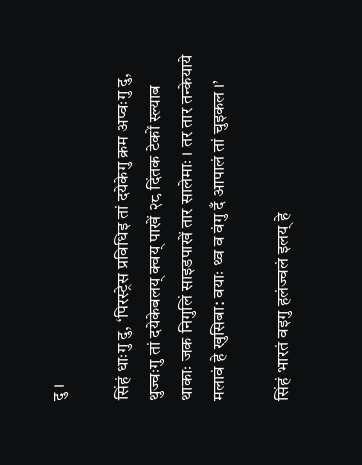दु ।

सिंहं धाःगु दु, ‘पिरस्ट्रेस प्रविधिइ तां दयेकेगु क्रम अप्वःगु दु, थुज्वःगु तां दयेकेबलय् क्वय् पाखें २८ दिंतक टेकों स्ल्याब थाकाः जक निगुलिं साइडपाखें तार सालेमाः । तर तार तन्केयाये मलावं हे खुसिबा: वयाः थ्व व वंगु दँ आपालं तां चुइकल ।’

सिंहं भारतं वइगु हलंज्वलं इलय् हे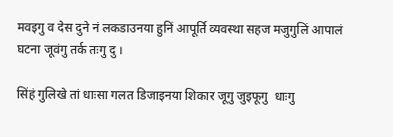मवइगु व देस दुने नं लकडाउनया हुनिं आपूर्ति व्यवस्था सहज मजुगुलिं आपालं घटना जूवंगु तर्क तःगु दु ।

सिंहं गुलिखे तां धाःसा गलत डिजाइनया शिकार जूगु जुइफूगु  धाःगु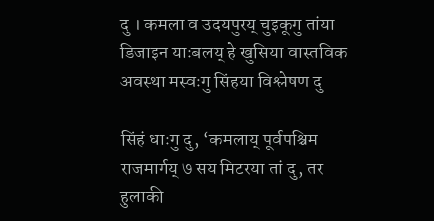दु । कमला व उदयपुरय् चुइकूगु तांया डिजाइन याःबलय् हे खुसिया वास्तविक अवस्था मस्वःगु सिंहया विश्लेषण दु

सिंहं धाःगु दु, ‘कमलाय् पूर्वपश्चिम राजमार्गय् ७ सय मिटरया तां दु, तर हुलाकी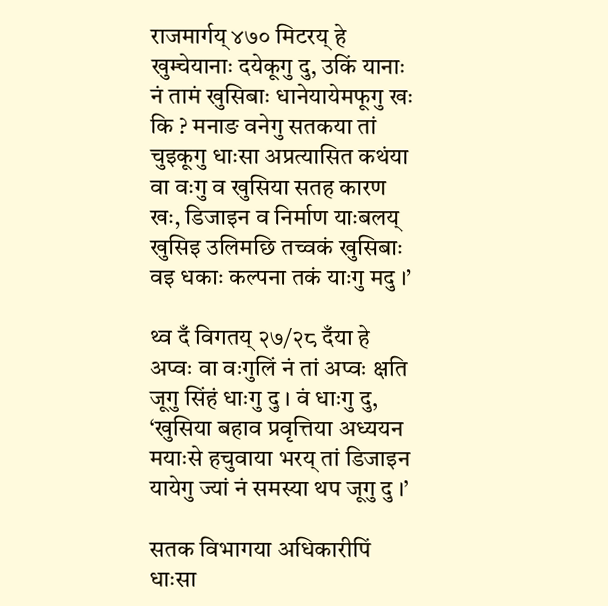राजमार्गय् ४७० मिटरय् हे खुम्चेयानाः दयेकूगु दु, उकिं यानाः नं तामं खुसिबाः धानेयायेमफूगु खः कि ? मनाङ वनेगु सतकया तां चुइकूगु धाःसा अप्रत्यासित कथंया वा वःगु व खुसिया सतह कारण खः, डिजाइन व निर्माण याःबलय् खुसिइ उलिमछि तच्वकं खुसिबाः वइ धकाः कल्पना तकं याःगु मदु ।’

थ्व दँ विगतय् २७/२८ दँया हे अप्वः वा वःगुलिं नं तां अप्वः क्षति जूगु सिंहं धाःगु दु । वं धाःगु दु, ‘खुसिया बहाव प्रवृत्तिया अध्ययन मयाःसे हचुवाया भरय् तां डिजाइन यायेगु ज्यां नं समस्या थप जूगु दु ।’

सतक विभागया अधिकारीपिं धाःसा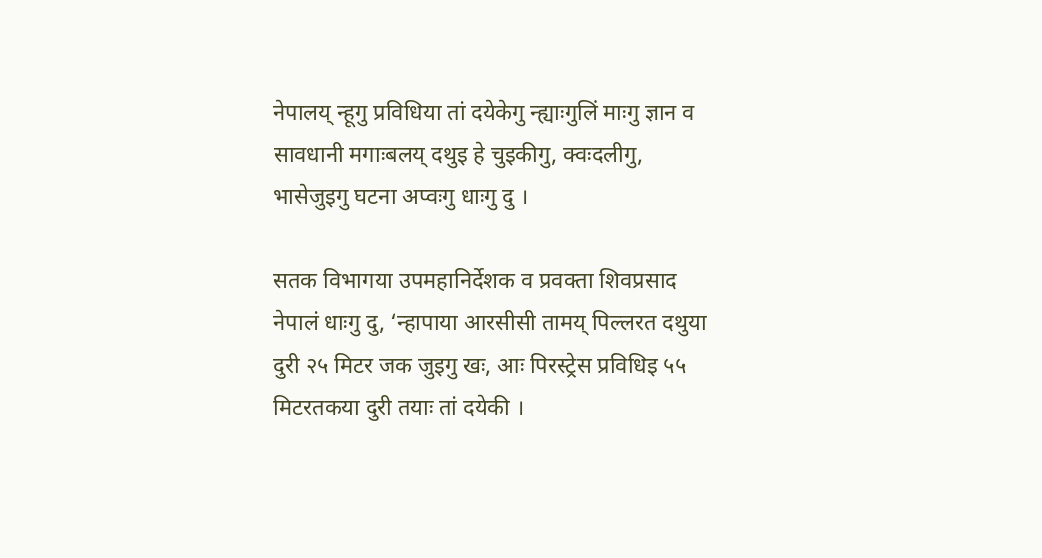नेपालय् न्हूगु प्रविधिया तां दयेकेगु न्ह्याःगुलिं माःगु ज्ञान व सावधानी मगाःबलय् दथुइ हे चुइकीगु, क्वःदलीगु, भासेजुइगु घटना अप्वःगु धाःगु दु ।

सतक विभागया उपमहानिर्देशक व प्रवक्ता शिवप्रसाद नेपालं धाःगु दु, ‘न्हापाया आरसीसी तामय् पिल्लरत दथुया दुरी २५ मिटर जक जुइगु खः, आः पिरस्ट्रेस प्रविधिइ ५५ मिटरतकया दुरी तयाः तां दयेकी ।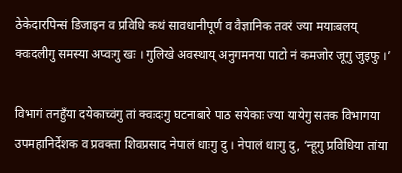ठेकेदारपिन्सं डिजाइन व प्रविधि कथं सावधानीपूर्ण व वैज्ञानिक तवरं ज्या मयाःबलय् क्वःदलीगु समस्या अप्वःगु खः । गुलिखे अवस्थाय् अनुगमनया पाटो नं कमजोर जूगु जुइफु ।’

विभागं तनहुँया दयेकाच्वंगु तां क्वःदःगु घटनाबारे पाठ सयेकाः ज्या यायेगु सतक विभागया उपमहानिर्देशक व प्रवक्ता शिवप्रसाद नेपालं धाःगु दु । नेपालं धाःगु दु, ‘न्हूगु प्रविधिया तांया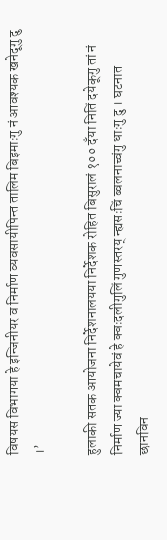विषयस विभागया हे इन्जिनीयर व निर्माण व्यवसायीपिन्त तालिम बिइमाःगु नं आवश्यक खनेदूगु दु ।’

हुलाकी सतक आयोजना निर्देशनालयया निर्देशक रोहित बिसुरालं १०० दँया नितिं दयेकूगु तां नं निर्माण ज्या क्वमचायेवं हे क्वःदलीगुलिं गुणस्तरय् न्ह्यसःचिं ब्वलनाच्वंगु धाःगु दु । घटनात छानविन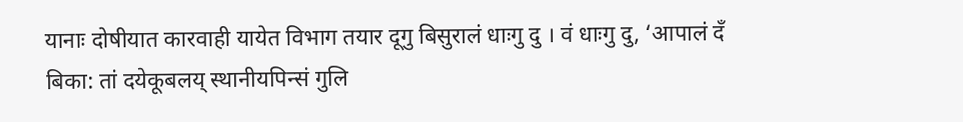यानाः दोषीयात कारवाही यायेत विभाग तयार दूगु बिसुरालं धाःगु दु । वं धाःगु दु, ‘आपालं दँ बिका: तां दयेकूबलय् स्थानीयपिन्सं गुलि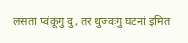लसता प्वंकूगु दु, तर थुज्वःगु घटनां इमित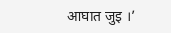आघात जुइ ।’